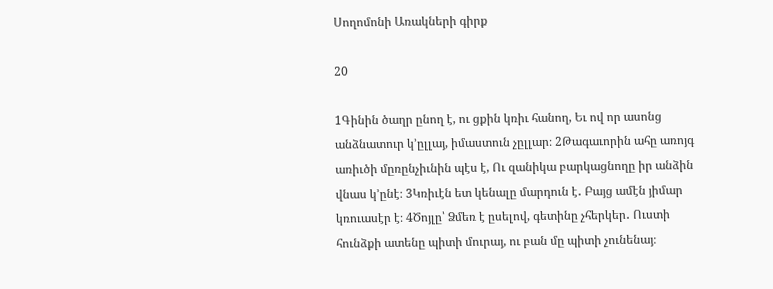Սողոմոնի Առակների գիրք

20

1Գինին ծաղր ընող է, ու ցքին կռիւ հանող, Եւ ով որ ասոնց անձնատուր կ’ըլլայ, իմաստուն չըլլար։ 2Թագաւորին ահը առոյգ առիւծի մըռընչիւնին պէս է, Ու զանիկա բարկացնողը իր անձին վնաս կ’ընէ։ 3Կռիւէն ետ կենալը մարդուն է․ Բայց ամէն յիմար կռուասէր է։ 4Ծոյլը՝ Ձմեռ է ըսելով, գետինը չհերկեր․ Ուստի հունձքի ատենը պիտի մուրայ, ու բան մը պիտի չունենայ։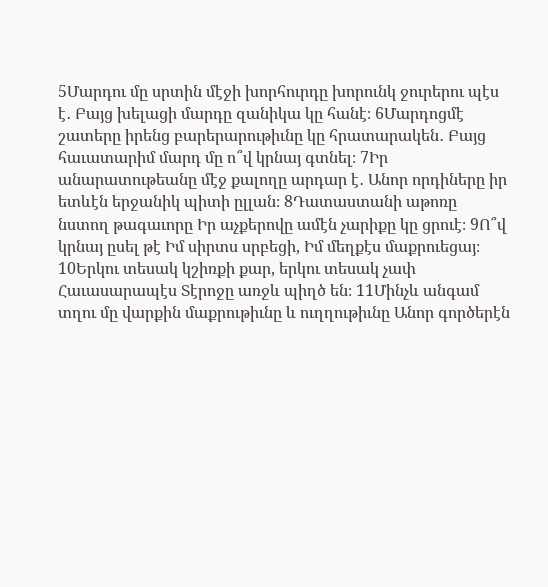5Մարդու մը սրտին մէջի խորհուրդը խորունկ ջուրերու պէս է․ Բայց խելացի մարդը զանիկա կը հանէ։ 6Մարդոցմէ շատերը իրենց բարերարութիւնը կը հրատարակեն․ Բայց հաւատարիմ մարդ մը ո՞վ կրնայ գտնել։ 7Իր անարատութեանը մէջ քալողը արդար է․ Անոր որդիները իր ետևէն երջանիկ պիտի ըլլան։ 8Դատաստանի աթոռը նստող թագաւորը Իր աչքերովը ամէն չարիքը կը ցրուէ։ 9Ո՞վ կրնայ ըսել թէ Իմ սիրտս սրբեցի, Իմ մեղքէս մաքրուեցայ։ 10Երկու տեսակ կշիռքի քար, երկու տեսակ չափ Հաւասարապէս Տէրոջը առջև պիղծ են։ 11Մինչև անգամ տղու մը վարքին մաքրութիւնը և ուղղութիւնը Անոր գործերէն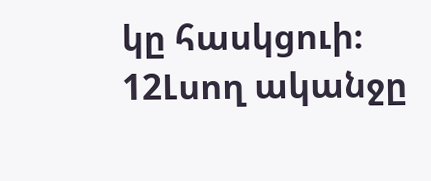կը հասկցուի։ 12Լսող ականջը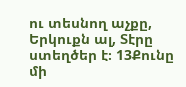ու տեսնող աչքը, Երկուքն ալ, Տէրը ստեղծեր է։ 13Քունը մի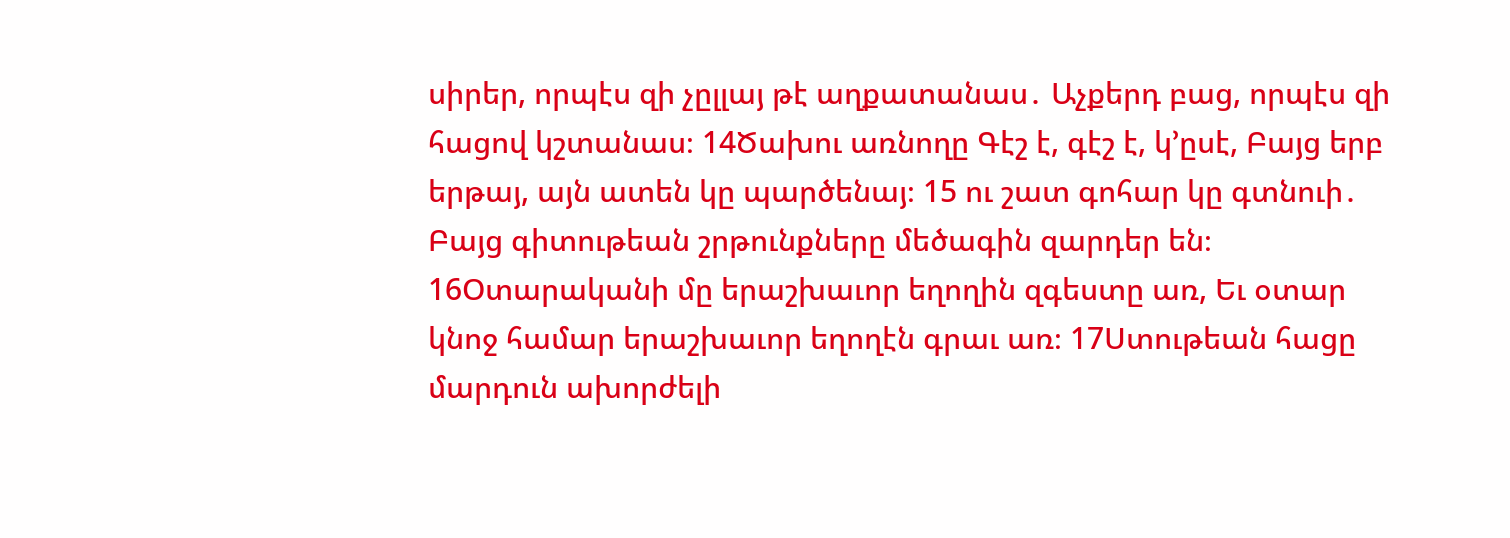սիրեր, որպէս զի չըլլայ թէ աղքատանաս․ Աչքերդ բաց, որպէս զի հացով կշտանաս։ 14Ծախու առնողը Գէշ է, գէշ է, կ’ըսէ, Բայց երբ երթայ, այն ատեն կը պարծենայ։ 15 ու շատ գոհար կը գտնուի․ Բայց գիտութեան շրթունքները մեծագին զարդեր են։ 16Օտարականի մը երաշխաւոր եղողին զգեստը առ, Եւ օտար կնոջ համար երաշխաւոր եղողէն գրաւ առ։ 17Ստութեան հացը մարդուն ախորժելի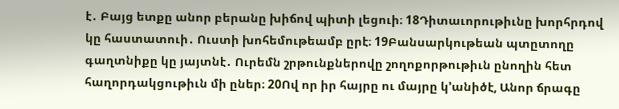է․ Բայց ետքը անոր բերանը խիճով պիտի լեցուի։ 18Դիտաւորութիւնը խորհրդով կը հաստատուի․ Ուստի խոհեմութեամբ ըրէ։ 19Բանսարկութեան պտըտողը գաղտնիքը կը յայտնէ․ Ուրեմն շրթունքներովը շողոքորթութիւն ընողին հետ հաղորդակցութիւն մի ըներ։ 20Ով որ իր հայրը ու մայրը կ’անիծէ, Անոր ճրագը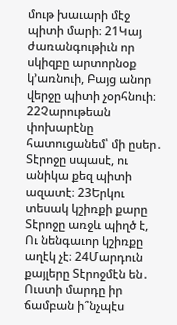մութ խաւարի մէջ պիտի մարի։ 21Կայ ժառանգութիւն որ սկիզբը արտորնօք կ’առնուի, Բայց անոր վերջը պիտի չօրհնուի։ 22Չարութեան փոխարէնը հատուցանեմ՝ մի ըսեր․ Տէրոջը սպասէ, ու անիկա քեզ պիտի ազատէ։ 23Երկու տեսակ կշիռքի քարը Տէրոջը առջև պիղծ է, Ու նենգաւոր կշիռքը աղէկ չէ։ 24Մարդուն քայլերը Տէրոջմէն են․ Ուստի մարդը իր ճամբան ի՞նչպէս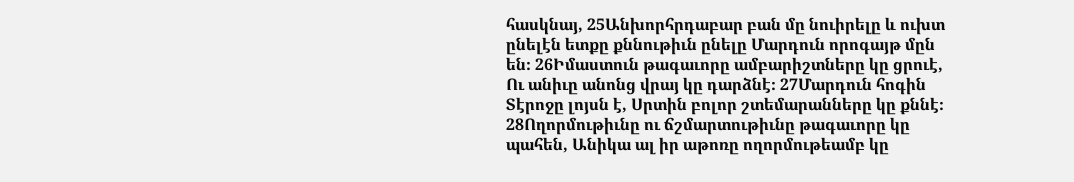հասկնայ, 25Անխորհրդաբար բան մը նուիրելը և ուխտ ընելէն ետքը քննութիւն ընելը Մարդուն որոգայթ մըն են։ 26Իմաստուն թագաւորը ամբարիշտները կը ցրուէ, Ու անիւը անոնց վրայ կը դարձնէ։ 27Մարդուն հոգին Տէրոջը լոյսն է, Սրտին բոլոր շտեմարանները կը քննէ։ 28Ողորմութիւնը ու ճշմարտութիւնը թագաւորը կը պահեն, Անիկա ալ իր աթոռը ողորմութեամբ կը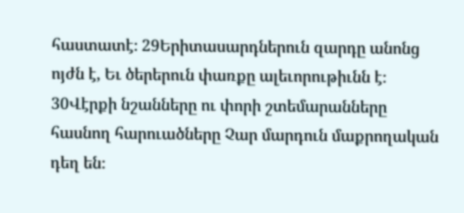հաստատէ։ 29Երիտասարդներուն զարդը անոնց ոյժն է, Եւ ծերերուն փառքը ալեւորութիւնն է։ 30Վէրքի նշանները ու փորի շտեմարանները հասնող հարուածները Չար մարդուն մաքրողական դեղ են։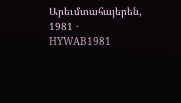Արեւմտահայերեն, 1981 · HYWAB1981